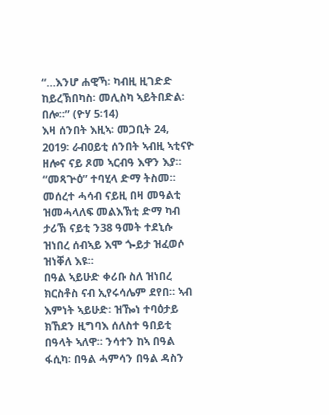“…እንሆ ሐዊኻ፡ ካብዚ ዚገድድ ከይረኽበካስ፡ መሊስካ ኣይትበድል፡ በሎ።” (ዮሃ 5፡14)
እዛ ሰንበት እዚኣ፡ መጋቢት 24, 2019፡ ራብዐይቲ ሰንበት ኣብዚ ኣቲናዮ ዘሎና ናይ ጾመ ኣርብዓ እዋን እያ። “መጻጕዕ” ተባሂላ ድማ ትስመ። መሰረተ ሓሳብ ናይዚ በዛ መዓልቲ ዝመሓላለፍ መልእኽቲ ድማ ካብ ታሪኽ ናይቲ ን38 ዓመት ተደኒሱ ዝነበረ ሰብኣይ እሞ ጐይታ ዝፈወሶ ዝነቐለ እዩ።
በዓል ኣይሁድ ቀሪቡ ስለ ዝነበረ ክርስቶስ ናብ ኢየሩሳሌም ደየበ። ኣብ እምነት ኣይሁድ፡ ዝዀነ ተባዕታይ ክኸደን ዚግባእ ሰለስተ ዓበይቲ በዓላት ኣለዋ። ንሳተን ከኣ በዓል ፋሲካ፡ በዓል ሓምሳን በዓል ዳስን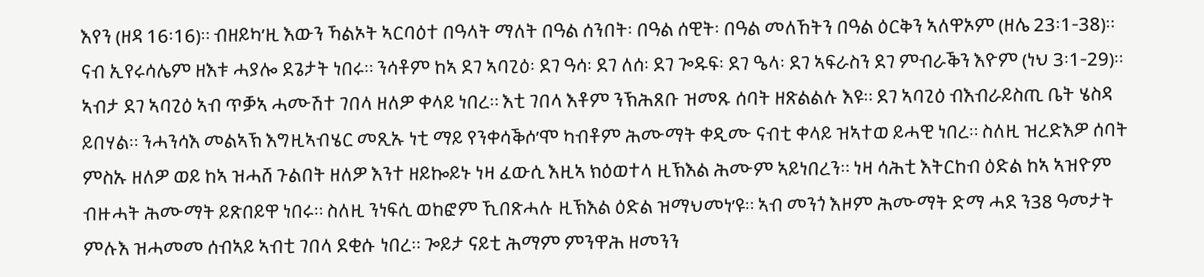እየን (ዘዳ 16፡16)። ብዘይካ’ዚ እውን ኻልኦት ኣርባዕተ በዓላት ማለት በዓል ሰንበት፡ በዓል ሰዊት፡ በዓል መለኸትን በዓል ዕርቅን ኣለዋኦም (ዘሌ 23፡1-38)።
ናብ ኢየሩሳሌም ዘእቱ ሓያሎ ደጌታት ነበሩ። ንሳቶም ከኣ ደገ ኣባጊዕ፡ ደገ ዓሳ፡ ደገ ለሰ፡ ደገ ጐዱፍ፡ ደገ ዔላ፡ ደገ ኣፍራስን ደገ ምብራቕን እዮም (ነህ 3፡1-29)። ኣብታ ደገ ኣባጊዕ ኣብ ጥቓኣ ሓሙሽተ ገበላ ዘለዎ ቀላይ ነበረ። እቲ ገበላ እቶም ንኽሕጸቡ ዝመጹ ሰባት ዘጽልልሉ እዩ። ደገ ኣባጊዕ ብእብራይስጢ ቤት ሄስዳ ይበሃል። ንሓንሳእ መልኣኽ እግዚኣብሄር መጺኡ ነቲ ማይ የንቀሳቕሶ’ሞ ካብቶም ሕሙማት ቀዲሙ ናብቲ ቀላይ ዝኣተወ ይሓዊ ነበረ። ስለዚ ዝረድእዎ ሰባት ምስኡ ዘለዎ ወይ ከኣ ዝሓሸ ጉልበት ዘለዎ እንተ ዘይኰይኑ ነዛ ፈውሲ እዚኣ ክዕወተላ ዚኽእል ሕሙም ኣይነበረን። ነዛ ሳሕቲ እትርከብ ዕድል ከኣ ኣዝዮም ብዙሓት ሕሙማት ይጽበይዋ ነበሩ። ስለዚ ንነፍሲ ወከፎም ኺበጽሓሉ ዚኽእል ዕድል ዝማህመነ’ዩ። ኣብ መንጎ እዞም ሕሙማት ድማ ሓደ ን38 ዓመታት ምሉእ ዝሓመመ ሰብኣይ ኣብቲ ገበላ ደቂሱ ነበረ። ጐይታ ናይቲ ሕማም ምንዋሕ ዘመንን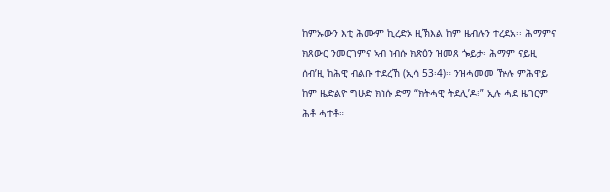ከምኡውን እቲ ሕሙም ኪረድኦ ዚኽእል ከም ዜብሉን ተረደአ፡፡ ሕማምና ክጸውር ንመርገምና ኣብ ነብሱ ክጽዕን ዝመጸ ጐይታ፡ ሕማም ናይዚ ሰብ’ዚ ከሕዊ ብልቡ ተደረኸ (ኢሳ 53፡4)። ንዝሓመመ ዅሉ ምሕዋይ ከም ዜድልዮ ግሁድ ክነሱ ድማ “ክትሓዊ ትደሊ’ዶ፧” ኢሉ ሓደ ዜገርም ሕቶ ሓተቶ።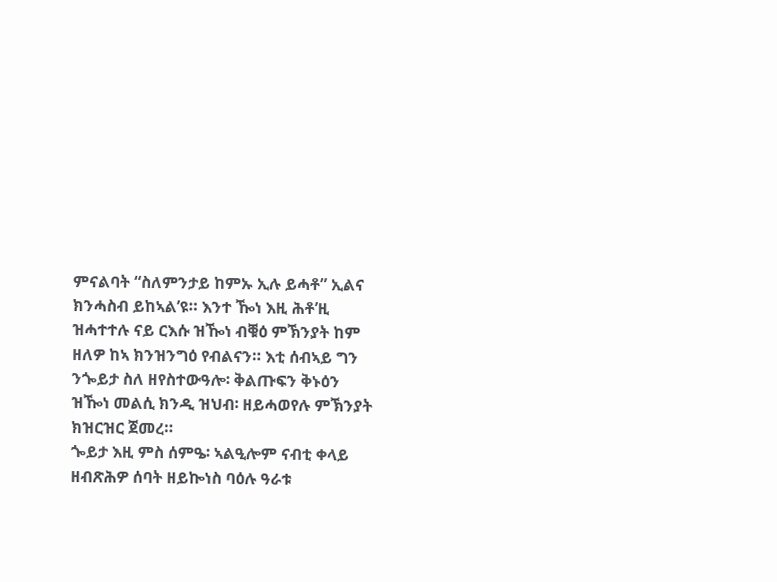ምናልባት “ስለምንታይ ከምኡ ኢሉ ይሓቶ” ኢልና ክንሓስብ ይከኣል’ዩ። እንተ ዀነ እዚ ሕቶ’ዚ ዝሓተተሉ ናይ ርእሱ ዝዀነ ብቑዕ ምኽንያት ከም ዘለዎ ከኣ ክንዝንግዕ የብልናን። እቲ ሰብኣይ ግን ንጐይታ ስለ ዘየስተውዓሎ፡ ቅልጡፍን ቅኑዕን ዝዀነ መልሲ ክንዲ ዝህብ፡ ዘይሓወየሉ ምኽንያት ክዝርዝር ጀመረ።
ጐይታ እዚ ምስ ሰምዔ፡ ኣልዒሎም ናብቲ ቀላይ ዘብጽሕዎ ሰባት ዘይኰነስ ባዕሉ ዓራቱ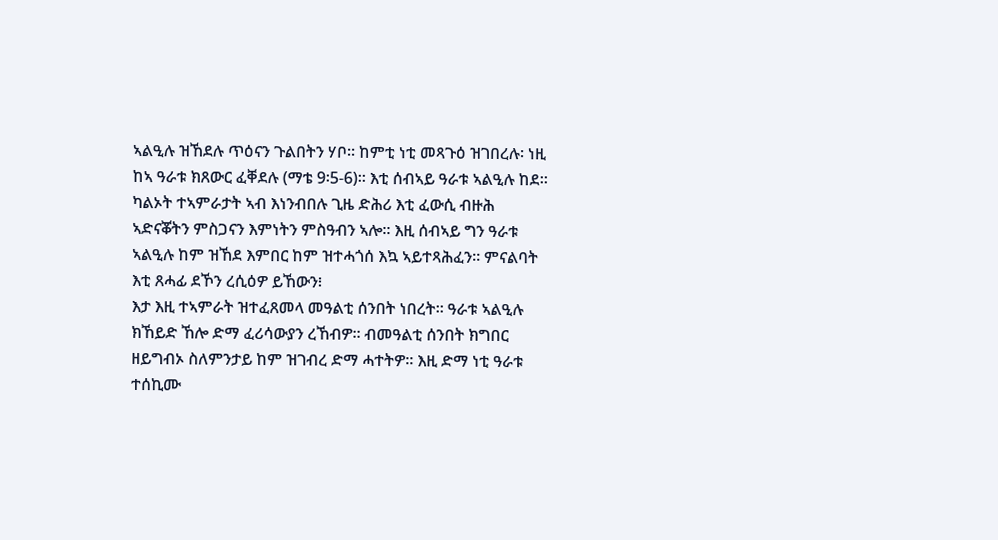ኣልዒሉ ዝኸደሉ ጥዕናን ጉልበትን ሃቦ። ከምቲ ነቲ መጻጉዕ ዝገበረሉ፡ ነዚ ከኣ ዓራቱ ክጸውር ፈቐደሉ (ማቴ 9፡5-6)። እቲ ሰብኣይ ዓራቱ ኣልዒሉ ከደ። ካልኦት ተኣምራታት ኣብ እነንብበሉ ጊዜ ድሕሪ እቲ ፈውሲ ብዙሕ ኣድናቖትን ምስጋናን እምነትን ምስዓብን ኣሎ። እዚ ሰብኣይ ግን ዓራቱ ኣልዒሉ ከም ዝኸደ እምበር ከም ዝተሓጎሰ እኳ ኣይተጻሕፈን። ምናልባት እቲ ጸሓፊ ደኾን ረሲዕዎ ይኸውን፧
እታ እዚ ተኣምራት ዝተፈጸመላ መዓልቲ ሰንበት ነበረት። ዓራቱ ኣልዒሉ ክኸይድ ኸሎ ድማ ፈሪሳውያን ረኸብዎ። ብመዓልቲ ሰንበት ክግበር ዘይግብኦ ስለምንታይ ከም ዝገብረ ድማ ሓተትዎ። እዚ ድማ ነቲ ዓራቱ ተሰኪሙ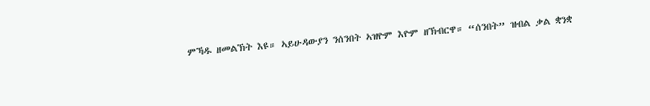ምኻዱ ዘመልኽት እዩ። ኣይሁዳውያን ንሰንበት ኣዝዮም እዮም ዘኽብርዋ። “ሰንበት” ዝብል ቃል ቋንቋ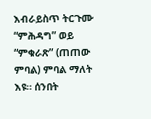እብራይስጥ ትርጉሙ “ምሕዳግ” ወይ “ምቁራጽ” (ጠጠው ምባል) ምባል ማለት እዩ። ሰንበት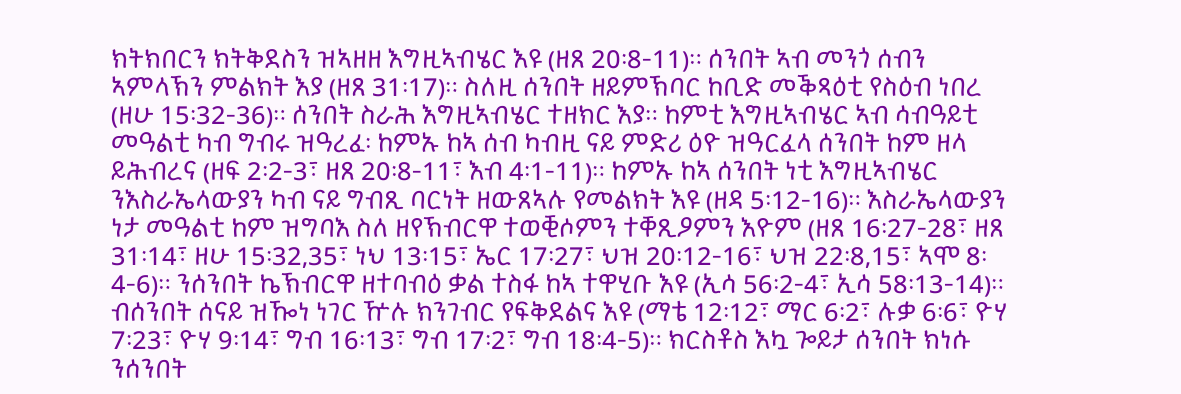ክትክበርን ክትቅደስን ዝኣዘዘ እግዚኣብሄር እዩ (ዘጸ 20፡8-11)። ሰንበት ኣብ መንጎ ሰብን ኣምላኽን ምልክት እያ (ዘጸ 31፡17)። ስለዚ ሰንበት ዘይምኽባር ከቢድ መቕጻዕቲ የስዕብ ነበረ (ዘሁ 15፡32-36)። ሰንበት ስራሕ እግዚኣብሄር ተዘክር እያ። ከምቲ እግዚኣብሄር ኣብ ሳብዓይቲ መዓልቲ ካብ ግብሩ ዝዓረፈ፡ ከምኡ ከኣ ሰብ ካብዚ ናይ ምድሪ ዕዮ ዝዓርፈላ ሰንበት ከም ዘላ ይሕብረና (ዘፍ 2፡2-3፣ ዘጸ 20፡8-11፣ እብ 4፡1-11)። ከምኡ ከኣ ሰንበት ነቲ እግዚኣብሄር ንእስራኤላውያን ካብ ናይ ግብጺ ባርነት ዘውጸኣሉ የመልክት እዩ (ዘዳ 5፡12-16)። እስራኤላውያን ነታ መዓልቲ ከም ዝግባእ ስለ ዘየኽብርዋ ተወቒሶምን ተቐጺዖምን እዮም (ዘጸ 16፡27-28፣ ዘጸ 31፡14፣ ዘሁ 15፡32,35፣ ነህ 13፡15፣ ኤር 17፡27፣ ህዝ 20፡12-16፣ ህዝ 22፡8,15፣ ኣሞ 8፡4-6)። ንሰንበት ኬኽብርዋ ዘተባብዕ ቃል ተስፋ ከኣ ተዋሂቡ እዩ (ኢሳ 56፡2-4፣ ኢሳ 58፡13-14)። ብሰንበት ሰናይ ዝዀነ ነገር ዅሉ ክንገብር የፍቅደልና እዩ (ማቴ 12፡12፣ ማር 6፡2፣ ሉቃ 6፡6፣ ዮሃ 7፡23፣ ዮሃ 9፡14፣ ግብ 16፡13፣ ግብ 17፡2፣ ግብ 18፡4-5)። ክርስቶስ እኳ ጐይታ ሰንበት ክነሱ ንሰንበት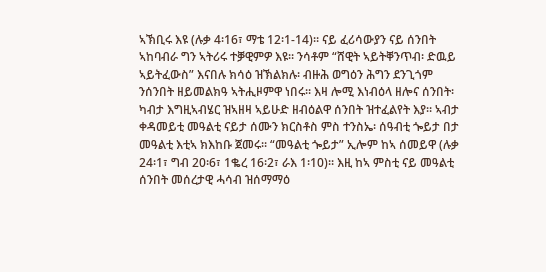ኣኽቢሩ እዩ (ሉቃ 4፡16፣ ማቴ 12፡1-14)። ናይ ፈሪሳውያን ናይ ሰንበት ኣከባብራ ግን ኣትሪሩ ተቓዊምዎ እዩ። ንሳቶም “ሸዊት ኣይትቐንጥብ፡ ድዉይ ኣይትፈውስ” እናበሉ ክሳዕ ዝኽልክሉ፡ ብዙሕ ወግዕን ሕግን ደንጊጎም ንሰንበት ዘይመልክዓ ኣትሒዞምዋ ነበሩ። እዛ ሎሚ እነብዕላ ዘሎና ሰንበት፡ ካብታ እግዚኣብሄር ዝኣዘዛ ኣይሁድ ዘብዕልዋ ሰንበት ዝተፈልየት እያ። ኣብታ ቀዳመይቲ መዓልቲ ናይታ ሰሙን ክርስቶስ ምስ ተንስኤ፡ ሰዓብቲ ጐይታ በታ መዓልቲ እቲኣ ክእከቡ ጀመሩ። “መዓልቲ ጐይታ” ኢሎም ከኣ ሰመይዋ (ሉቃ 24፡1፣ ግብ 20፡6፣ 1ቈረ 16፡2፣ ራእ 1፡10)። እዚ ከኣ ምስቲ ናይ መዓልቲ ሰንበት መሰረታዊ ሓሳብ ዝሰማማዕ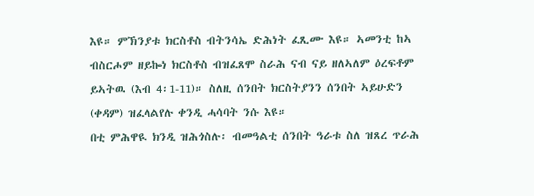እዩ። ምኽንያቱ ክርስቶስ ብትንሳኤ ድሕነት ፈጺሙ እዩ። ኣመንቲ ከኣ ብስርሖም ዘይኰነ ክርስቶስ ብዝፈጸሞ ስራሕ ናብ ናይ ዘለኣለም ዕረፍቶም ይኣትዉ (እብ 4፡1-11)። ስለዚ ሰንበት ክርስትያንን ሰንበት ኣይሁድን (ቀዳም) ዝፈላልየሉ ቀንዲ ሓሳባት ንሱ እዩ።
በቲ ምሕዋዪ ክንዲ ዝሕጎስሉ፡ ብመዓልቲ ሰንበት ዓራቱ ስለ ዝጸረ ጥራሕ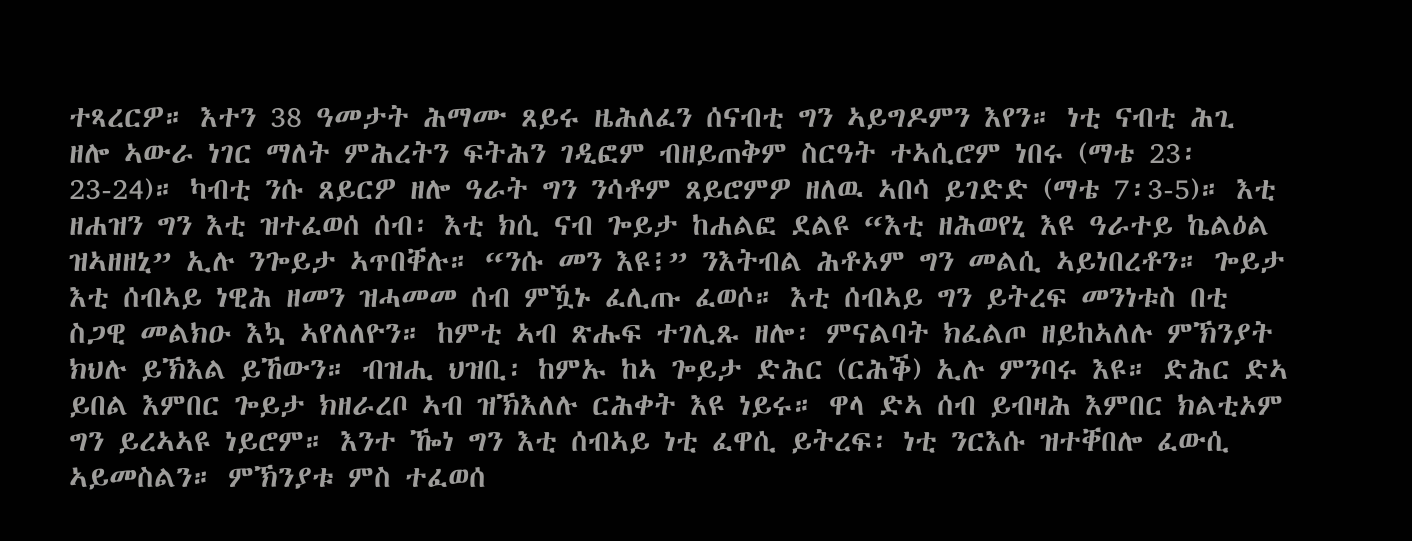ተጻረርዎ። እተን 38 ዓመታት ሕማሙ ጸይሩ ዜሕለፈን ሰናብቲ ግን ኣይግዶምን እየን። ነቲ ናብቲ ሕጊ ዘሎ ኣውራ ነገር ማለት ምሕረትን ፍትሕን ገዲፎም ብዘይጠቅም ስርዓት ተኣሲሮም ነበሩ (ማቴ 23፡23-24)። ካብቲ ንሱ ጸይርዎ ዘሎ ዓራት ግን ንሳቶም ጸይሮምዎ ዘለዉ ኣበሳ ይገድድ (ማቴ 7፡3-5)። እቲ ዘሐዝን ግን እቲ ዝተፈወሰ ሰብ፡ እቲ ክሲ ናብ ጐይታ ከሐልፎ ደልዩ “እቲ ዘሕወየኒ እዩ ዓራተይ ኬልዕል ዝኣዘዘኒ” ኢሉ ንጐይታ ኣጥበቐሉ። “ንሱ መን እዩ፧” ንእትብል ሕቶኦም ግን መልሲ ኣይነበረቶን። ጐይታ እቲ ሰብኣይ ነዊሕ ዘመን ዝሓመመ ሰብ ምዃኑ ፈሊጡ ፈወሶ። እቲ ሰብኣይ ግን ይትረፍ መንነቱስ በቲ ስጋዊ መልክዑ እኳ ኣየለለዮን። ከምቲ ኣብ ጽሑፍ ተገሊጹ ዘሎ፡ ምናልባት ክፈልጦ ዘይከኣለሉ ምኽንያት ክህሉ ይኽእል ይኸውን። ብዝሒ ህዝቢ፡ ከምኡ ከኣ ጐይታ ድሕር (ርሕቕ) ኢሉ ምንባሩ እዩ። ድሕር ድኣ ይበል እምበር ጐይታ ክዘራረቦ ኣብ ዝኽእለሉ ርሕቀት እዩ ነይሩ። ዋላ ድኣ ሰብ ይብዛሕ እምበር ክልቲኦም ግን ይረኣኣዩ ነይሮም። እንተ ዀነ ግን እቲ ሰብኣይ ነቲ ፈዋሲ ይትረፍ፡ ነቲ ንርእሱ ዝተቐበሎ ፈውሲ ኣይመስልን። ምኽንያቱ ምስ ተፈወሰ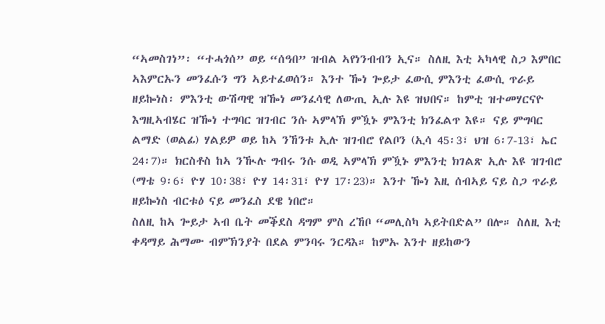“ኣመስገነ”፡ “ተሓጎሰ” ወይ “ሰዓበ” ዝብል ኣየነንብብን ኢና። ስለዚ እቲ ኣካላዊ ስጋ እምበር ኣእምርኡን መንፈሱን ግን ኣይተፈወሰን። እንተ ዀነ ጐይታ ፈውሲ ምእንቲ ፈውሲ ጥራይ ዘይኰነስ፡ ምእንቲ ውሽጣዊ ዝዀነ መንፈሳዊ ለውጢ ኢሉ እዩ ዝህበና። ከምቲ ዝተመሃርናዮ እግዚኣብሄር ዝዀነ ተግባር ዝገብር ንሱ ኣምላኽ ምዃኑ ምእንቲ ክንፈልጥ እዩ። ናይ ምግባር ልማድ (ወልፊ) ሃልይዎ ወይ ከኣ ንኸንቱ ኢሉ ዝገብሮ የልቦን (ኢሳ 45፡3፣ ህዝ 6፡7-13፣ ኤር 24፡7)። ክርስቶስ ከኣ ንዂሉ ግብሩ ንሱ ወዲ ኣምላኽ ምዃኑ ምእንቲ ክገልጽ ኢሉ እዩ ዝገብሮ (ማቴ 9፡6፣ ዮሃ 10፡38፣ ዮሃ 14፡31፣ ዮሃ 17፡23)። እንተ ዀነ እዚ ሰብኣይ ናይ ስጋ ጥራይ ዘይኰነስ ብርቱዕ ናይ መንፈስ ደዌ ነበሮ።
ስለዚ ከኣ ጐይታ ኣብ ቤት መቕደስ ዳግም ምስ ረኸቦ “መሊስካ ኣይትበድል” በሎ። ስለዚ እቲ ቀዳማይ ሕማሙ ብምኽንያት በደል ምንባሩ ንርዳእ። ከምኡ እንተ ዘይከውን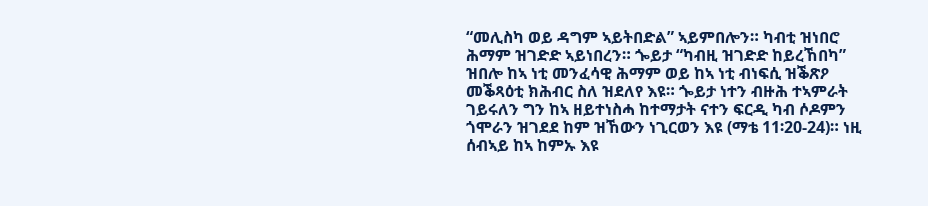“መሊስካ ወይ ዳግም ኣይትበድል” ኣይምበሎን። ካብቲ ዝነበሮ ሕማም ዝገድድ ኣይነበረን። ጐይታ “ካብዚ ዝገድድ ከይረኸበካ” ዝበሎ ከኣ ነቲ መንፈሳዊ ሕማም ወይ ከኣ ነቲ ብነፍሲ ዝቕጽዖ መቕጻዕቲ ክሕብር ስለ ዝደለየ እዩ። ጐይታ ነተን ብዙሕ ተኣምራት ገይሩለን ግን ከኣ ዘይተነስሓ ከተማታት ናተን ፍርዲ ካብ ሶዶምን ጎሞራን ዝገደደ ከም ዝኸውን ነጊርወን እዩ (ማቴ 11፡20-24)። ነዚ ሰብኣይ ከኣ ከምኡ እዩ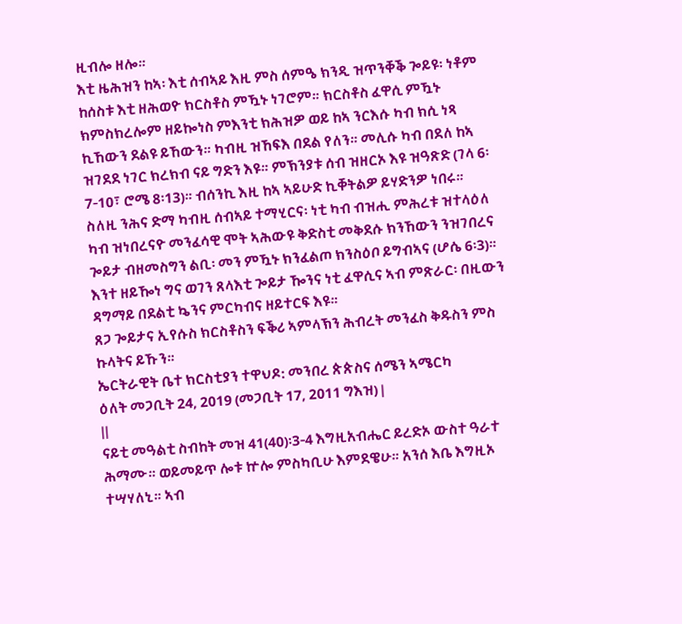ዚብሎ ዘሎ።
እቲ ዜሕዝን ከኣ፡ እቲ ሰብኣይ እዚ ምስ ሰምዔ ክንዲ ዝጥንቐቕ ጐይዩ፡ ነቶም ከሰስቱ እቲ ዘሕወዮ ክርስቶስ ምዃኑ ነገሮም። ክርስቶስ ፈዋሲ ምዃኑ ክምስክረሎም ዘይኰነስ ምእንቲ ክሕዝዎ ወይ ከኣ ንርእሱ ካብ ክሲ ነጻ ኪኸውን ደልዩ ይኸውን። ካብዚ ዝኸፍእ በደል የለን። መሊሱ ካብ በደለ ከኣ ዝገደደ ነገር ክረክብ ናይ ግድን እዩ። ምኽንያቱ ሰብ ዝዘርኦ እዩ ዝዓጽድ (ገላ 6፡7-10፣ ሮሜ 8፡13)። ብሰንኪ እዚ ከኣ ኣይሁድ ኪቐትልዎ ይሃድንዎ ነበሩ።
ስለዚ ንሕና ድማ ካብዚ ሰብኣይ ተማሂርና፡ ነቲ ካብ ብዝሒ ምሕረቱ ዝተላዕለ ካብ ዝነበረናዮ መንፈሳዊ ሞት ኣሕውዩ ቅድስቲ መቅደሱ ክንኸውን ንዝገበረና ጐይታ ብዘመስግን ልቢ፡ መን ምዃኑ ክንፈልጦ ክንስዕቦ ይግብኣና (ሆሴ 6፡3)። እንተ ዘይዀነ ግና ወገን ጸላእቲ ጐይታ ዀንና ነቲ ፈዋሲና ኣብ ምጽራር፡ በዚውን ዳግማይ በደልቲ ኴንና ምርካብና ዘይተርፍ እዩ።
ጸጋ ጐይታና ኢየሱስ ክርስቶስን ፍቕሪ ኣምላኽን ሕብረት መንፈስ ቅዱስን ምስ ኩላትና ይኹን።
ኤርትራዊት ቤተ ክርስቲያን ተዋህዶ: መንበረ ጵጵስና ሰሜን ኣሜርካ
ዕለት መጋቢት 24, 2019 (መጋቢት 17, 2011 ግእዝ) |
||
ናይቲ መዓልቲ ስብከት መዝ 41(40)፡3-4 እግዚአብሔር ይረድኦ ውስተ ዓራተ ሕማሙ። ወይመይጥ ሎቱ ኵሎ ምስካቢሁ እምደዌሁ። አንሰ እቤ እግዚኦ ተሣሃለኒ። ኣብ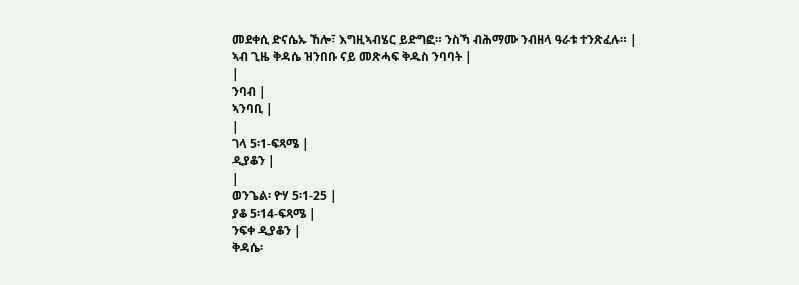መደቀሲ ድናሴኡ ኸሎ፣ እግዚኣብሄር ይድግፎ። ንስኻ ብሕማሙ ንብዘላ ዓራቱ ተንጽፈሉ። |
ኣብ ጊዜ ቅዳሴ ዝንበቡ ናይ መጽሓፍ ቅዱስ ንባባት |
|
ንባብ |
ኣንባቢ |
|
ገላ 5፡1-ፍጻሜ |
ዲያቆን |
|
ወንጌል፡ ዮሃ 5፡1-25 |
ያቆ 5፡14-ፍጻሜ |
ንፍቀ ዲያቆን |
ቅዳሴ፡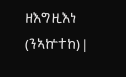ዘእግዚእነ (ንኣኵተከ) |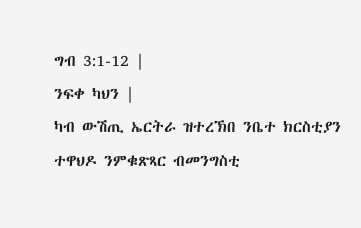ግብ 3:1-12 |
ንፍቀ ካህን |
ካብ ውሽጢ ኤርትራ ዝተረኽበ ንቤተ ክርስቲያን ተዋህዶ ንምቁጽጻር ብመንግስቲ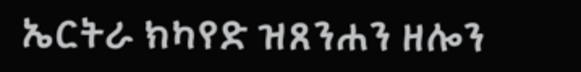ኤርትራ ክካየድ ዝጸንሐን ዘሎን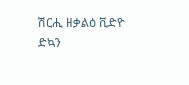ሽርሒ ዘቃልዕ ቪድዮ
ድኳን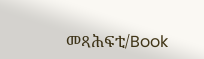መጻሕፍቲ/Book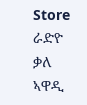Store
ራድዮ ቃለ ኣዋዲ